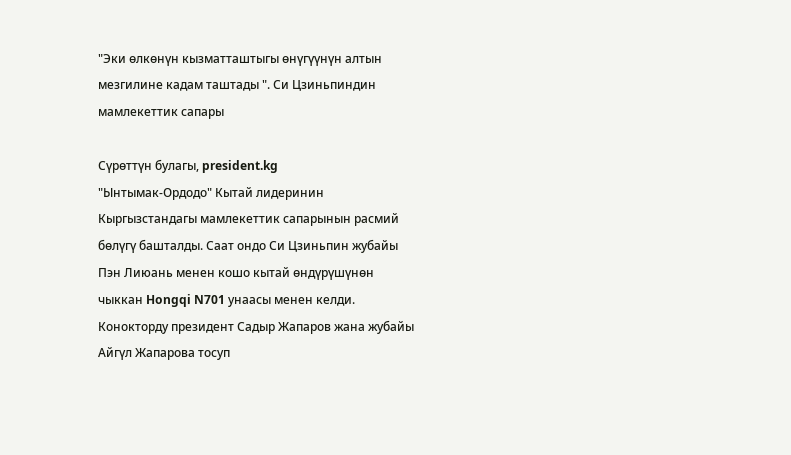"Эки өлкөнүн кызматташтыгы өнүгүүнүн алтын мезгилине кадам таштады ". Си Цзиньпиндин мамлекеттик сапары

Сүрөттүн булагы, president.kg
"Ынтымак-Ордодо" Кытай лидеринин Кыргызстандагы мамлекеттик сапарынын расмий бөлүгү башталды. Саат ондо Си Цзиньпин жубайы Пэн Лиюань менен кошо кытай өндүрүшүнөн чыккан Hongqi N701 унаасы менен келди. Конокторду президент Садыр Жапаров жана жубайы Айгүл Жапарова тосуп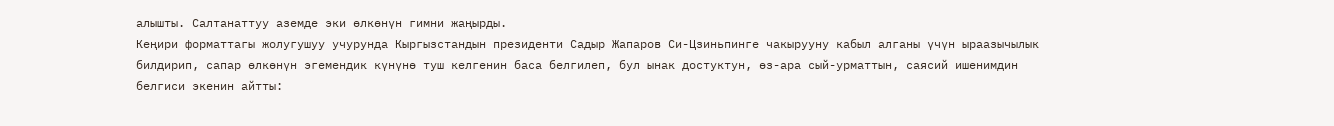алышты. Салтанаттуу аземде эки өлкөнүн гимни жаңырды.
Кеңири форматтагы жолугушуу учурунда Кыргызстандын президенти Садыр Жапаров Си-Цзиньпинге чакырууну кабыл алганы үчүн ыраазычылык билдирип, сапар өлкөнүн эгемендик күнүнө туш келгенин баса белгилеп, бул ынак достуктун, өз-ара сый-урматтын, саясий ишенимдин белгиси экенин айтты: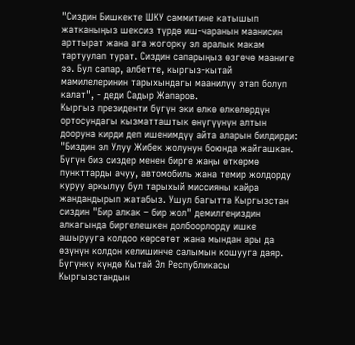"Сиздин Бишкекте ШКУ саммитине катышып жатканыңыз шексиз түрдө иш-чаранын маанисин арттырат жана ага жогорку эл аралык макам тартуулап турат. Сиздин сапарыңыз өзгөчө мааниге ээ. Бул сапар, албетте, кыргыз-кытай мамилелеринин тарыхындагы маанилүү этап болуп калат", - деди Садыр Жапаров.
Кыргыз президенти бүгүн эки өлкө өлкөлөрдүн ортосундагы кызматташтык өнүгүүнүн алтын дооруна кирди деп ишенимдүү айта аларын билдирди:
"Биздин эл Улуу Жибек жолунун боюнда жайгашкан. Бүгүн биз сиздер менен бирге жаңы өткөрмө пункттарды ачуу, автомобиль жана темир жолдорду куруу аркылуу бул тарыхый миссияны кайра жандандырып жатабыз. Ушул багытта Кыргызстан сиздин "Бир алкак – бир жол" демилгеңиздин алкагында биргелешкен долбоорлорду ишке ашырууга колдоо көрсөтөт жана мындан ары да өзүнүн колдон келишинче салымын кошууга даяр. Бүгүнкү күндө Кытай Эл Республикасы Кыргызстандын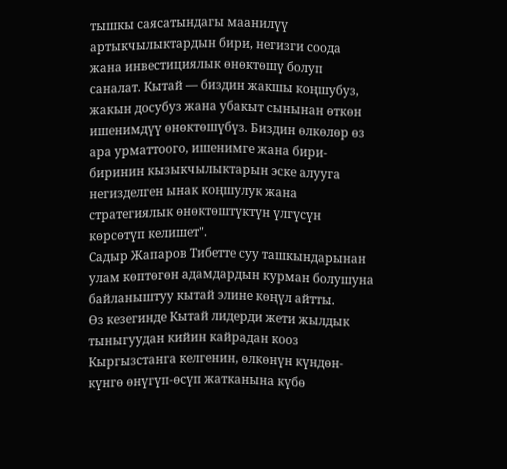тышкы саясатындагы маанилүү артыкчылыктардын бири, негизги соода жана инвестициялык өнөктөшү болуп саналат. Кытай — биздин жакшы коңшубуз, жакын досубуз жана убакыт сынынан өткөн ишенимдүү өнөктөшүбүз. Биздин өлкөлөр өз ара урматтоого, ишенимге жана бири-биринин кызыкчылыктарын эске алууга негизделген ынак коңшулук жана стратегиялык өнөктөштүктүн үлгүсүн көрсөтүп келишет".
Садыр Жапаров Тибетте суу ташкындарынан улам көптөгөн адамдардын курман болушуна байланыштуу кытай элине көңүл айтты.
Өз кезегинде Кытай лидерди жети жылдык тыныгуудан кийин кайрадан кооз Кыргызстанга келгенин, өлкөнүн күндөн-күнгө өнүгүп-өсүп жатканына күбө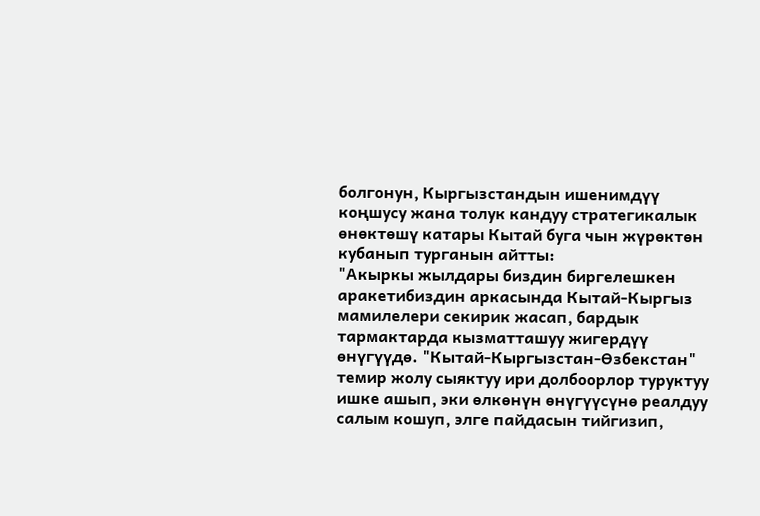болгонун, Кыргызстандын ишенимдүү коңшусу жана толук кандуу стратегикалык өнөктөшү катары Кытай буга чын жүрөктөн кубанып турганын айтты:
"Акыркы жылдары биздин биргелешкен аракетибиздин аркасында Кытай-Кыргыз мамилелери секирик жасап, бардык тармактарда кызматташуу жигердүү өнүгүүдө. "Кытай-Кыргызстан-Өзбекстан" темир жолу сыяктуу ири долбоорлор туруктуу ишке ашып, эки өлкөнүн өнүгүүсүнө реалдуу салым кошуп, элге пайдасын тийгизип,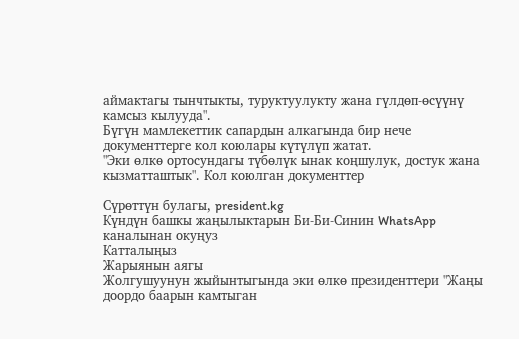аймактагы тынчтыкты, туруктуулукту жана гүлдөп-өсүүнү камсыз кылууда".
Бүгүн мамлекеттик сапардын алкагында бир нече документтерге кол коюлары күтүлүп жатат.
"Эки өлкө ортосундагы түбөлүк ынак коңшулук, достук жана кызматташтык". Кол коюлган документтер

Сүрөттүн булагы, president.kg
Күндүн башкы жаңылыктарын Би-Би-Синин WhatsApp каналынан окуңуз
Катталыңыз
Жарыянын аягы
Жолгушуунун жыйынтыгында эки өлкө президенттери "Жаңы доордо баарын камтыган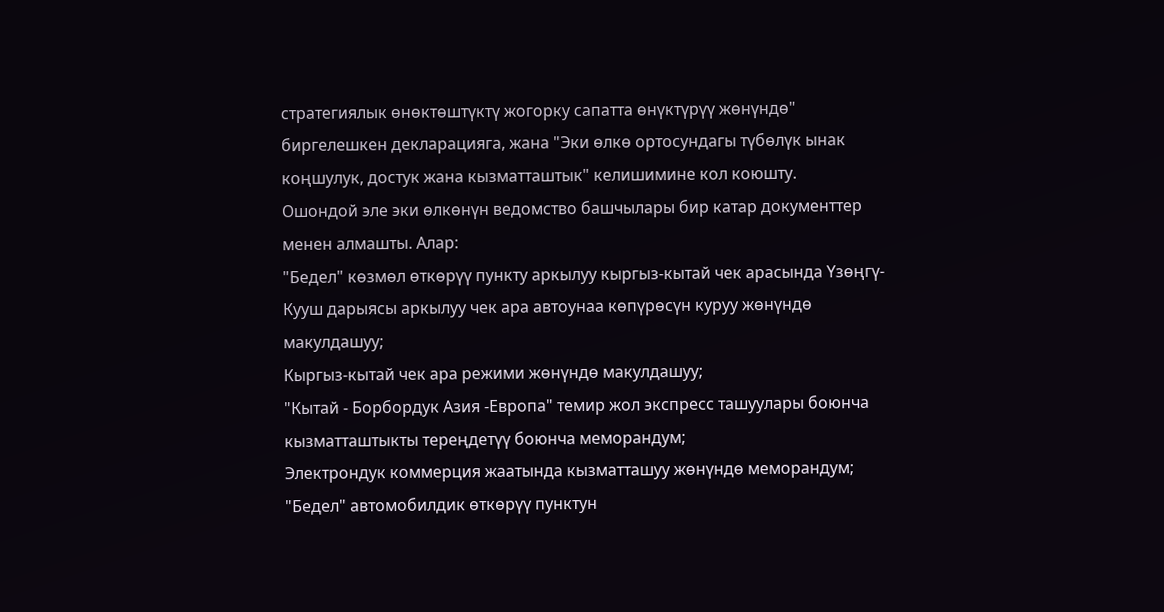стратегиялык өнөктөштүктү жогорку сапатта өнүктүрүү жөнүндө" биргелешкен декларацияга, жана "Эки өлкө ортосундагы түбөлүк ынак коңшулук, достук жана кызматташтык" келишимине кол коюшту.
Ошондой эле эки өлкөнүн ведомство башчылары бир катар документтер менен алмашты. Алар:
"Бедел" көзмөл өткөрүү пункту аркылуу кыргыз-кытай чек арасында Үзөңгү-Кууш дарыясы аркылуу чек ара автоунаа көпүрөсүн куруу жөнүндө макулдашуу;
Кыргыз-кытай чек ара режими жөнүндө макулдашуу;
"Кытай - Борбордук Азия -Европа" темир жол экспресс ташуулары боюнча кызматташтыкты тереңдетүү боюнча меморандум;
Электрондук коммерция жаатында кызматташуу жөнүндө меморандум;
"Бедел" автомобилдик өткөрүү пунктун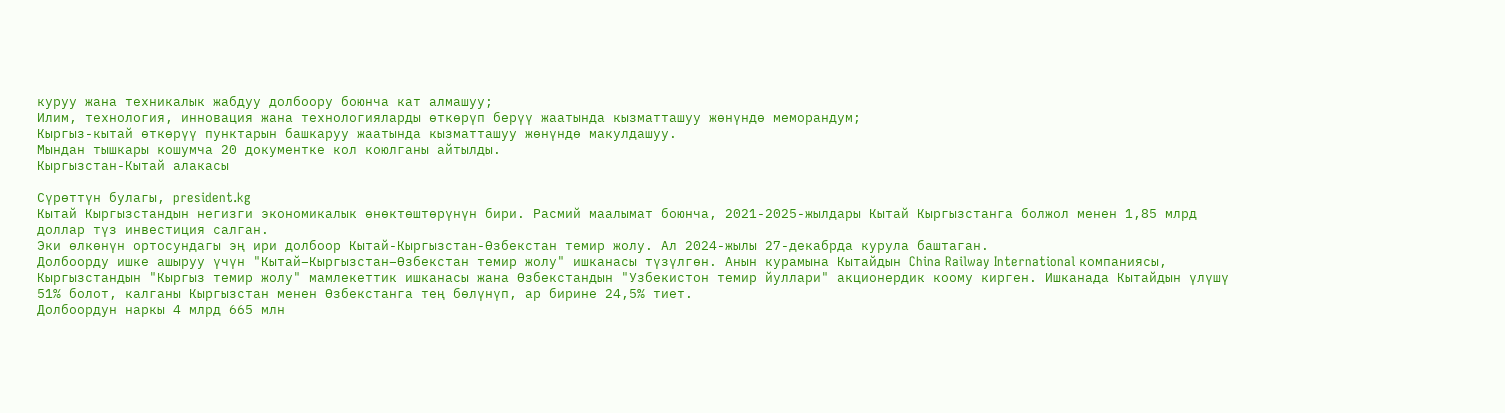куруу жана техникалык жабдуу долбоору боюнча кат алмашуу;
Илим, технология, инновация жана технологияларды өткөрүп берүү жаатында кызматташуу жөнүндө меморандум;
Кыргыз-кытай өткөрүү пунктарын башкаруу жаатында кызматташуу жөнүндө макулдашуу.
Мындан тышкары кошумча 20 документке кол коюлганы айтылды.
Кыргызстан-Кытай алакасы

Сүрөттүн булагы, president.kg
Кытай Кыргызстандын негизги экономикалык өнөктөштөрүнүн бири. Расмий маалымат боюнча, 2021-2025-жылдары Кытай Кыргызстанга болжол менен 1,85 млрд доллар түз инвестиция салган.
Эки өлкөнүн ортосундагы эң ири долбоор Кытай-Кыргызстан-Өзбекстан темир жолу. Ал 2024-жылы 27-декабрда курула баштаган.
Долбоорду ишке ашыруу үчүн "Кытай–Кыргызстан–Өзбекстан темир жолу" ишканасы түзүлгөн. Анын курамына Кытайдын China Railway International компаниясы, Кыргызстандын "Кыргыз темир жолу" мамлекеттик ишканасы жана Өзбекстандын "Узбекистон темир йуллари" акционердик коому кирген. Ишканада Кытайдын үлүшү 51% болот, калганы Кыргызстан менен Өзбекстанга тең бөлүнүп, ар бирине 24,5% тиет.
Долбоордун наркы 4 млрд 665 млн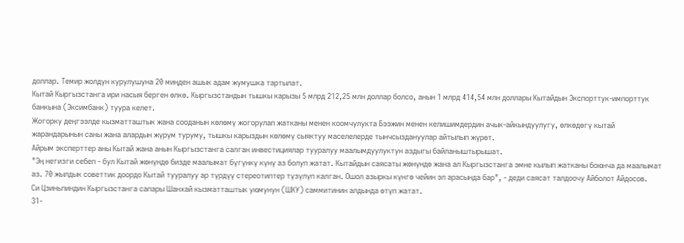доллар. Темир жолдун курулушуна 20 миңден ашык адам жумушка тартылат.
Кытай Кыргызстанга ири насыя берген өлкө. Кыргызстандын тышкы карызы 5 млрд 212,25 млн доллар болсо, анын 1 млрд 414,54 млн доллары Кытайдын Экспорттук-импорттук банкына (Эксимбанк) туура келет.
Жогорку деңгээлде кызматташтык жана сооданын көлөмү жогорулап жатканы менен коомчулукта Бээжин менен келишимдердин ачык-айкындуулугу, өлкөдөгү кытай жарандарынын саны жана алардын жүрүм туруму, тышкы карыздын көлөмү сыяктуу маселелерде тынчсыздануулар айтылып жүрөт.
Айрым эксперттер аны Кытай жана анын Кыргызстанга салган инвестициялар тууралуу маалымдуулуктун аздыгы байланыштырышат.
"Эң негизги себеп - бул Кытай жөнүндө бизде маалымат бүгүнкү күнү аз болуп жатат. Кытайдын саясаты жөнүндө жана ал Кыргызстанга эмне кылып жатканы боюнча да маалымат аз. 70 жылдык советтик доордо Кытай тууралуу ар түрдүү стереотиптер түзүлүп калган. Ошол азыркы күнгө чейин эл арасында бар", - деди саясат талдоочу Айболот Айдосов.
Си Цзиньпиндин Кыргызстанга сапары Шанхай кызматташтык уюмунун (ШКУ) саммитинин алдында өтүп жатат.
31-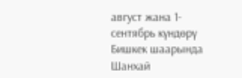август жана 1-сентябрь күндөрү Бишкек шаарында Шанхай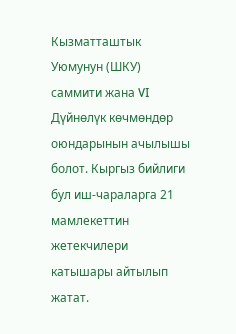Кызматташтык Уюмунун (ШКУ) саммити жана VI Дүйнөлүк көчмөндөр оюндарынын ачылышы болот. Кыргыз бийлиги бул иш-чараларга 21 мамлекеттин жетекчилери катышары айтылып жатат.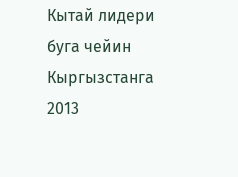Кытай лидери буга чейин Кыргызстанга 2013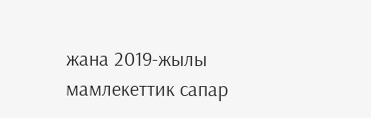жана 2019-жылы мамлекеттик сапар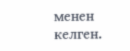менен келген.